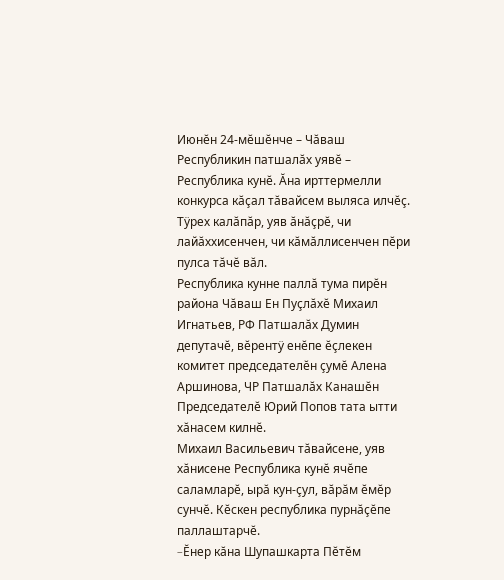Июнĕн 24-мĕшĕнче – Чăваш Республикин патшалăх уявĕ – Республика кунĕ. Ăна ирттермелли конкурса кăçал тăвайсем выляса илчĕç. Тÿрех калăпăр, уяв ăнăçрĕ, чи лайăххисенчен, чи кăмăллисенчен пĕри пулса тăчĕ вăл.
Республика кунне паллă тума пирĕн района Чăваш Ен Пуçлăхĕ Михаил Игнатьев, РФ Патшалăх Думин депутачĕ, вĕрентÿ енĕпе ĕçлекен комитет председателĕн çумĕ Алена Аршинова, ЧР Патшалăх Канашĕн Председателĕ Юрий Попов тата ытти хăнасем килнĕ.
Михаил Васильевич тăвайсене, уяв хăнисене Республика кунĕ ячĕпе саламларĕ, ырă кун-çул, вăрăм ĕмĕр сунчĕ. Кĕскен республика пурнăçĕпе паллаштарчĕ.
–Ĕнер кăна Шупашкарта Пĕтĕм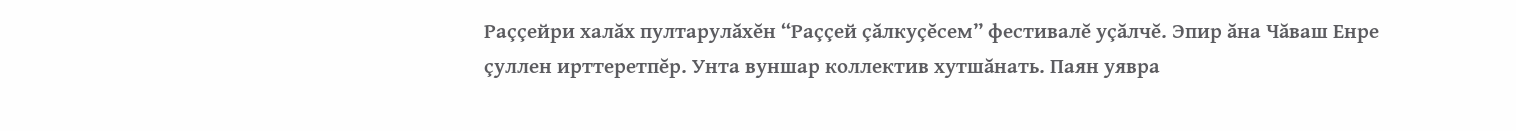Раççейри халăх пултарулăхĕн “Раççей çăлкуçĕсем” фестивалĕ уçăлчĕ. Эпир ăна Чăваш Енре çуллен ирттеретпĕр. Унта вуншар коллектив хутшăнать. Паян уявра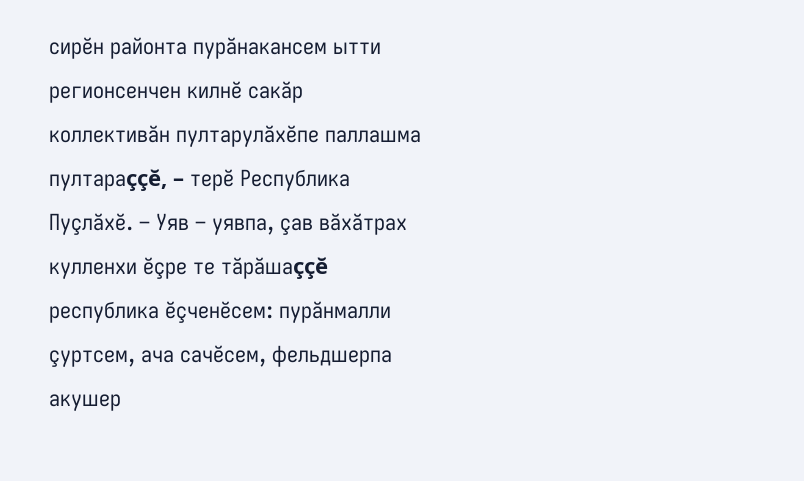сирĕн районта пурăнакансем ытти регионсенчен килнĕ сакăр коллективăн пултарулăхĕпе паллашма пултараççĕ, – терĕ Республика Пуçлăхĕ. – Уяв – уявпа, çав вăхăтрах кулленхи ĕçре те тăрăшаççĕ республика ĕçченĕсем: пурăнмалли çуртсем, ача сачĕсем, фельдшерпа акушер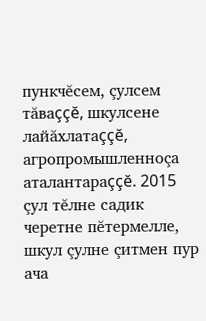пункчĕсем, çулсем тăваççĕ, шкулсене лайăхлатаççĕ, агропромышленноçа аталантараççĕ. 2015 çул тĕлне садик черетне пĕтермелле, шкул çулне çитмен пур ача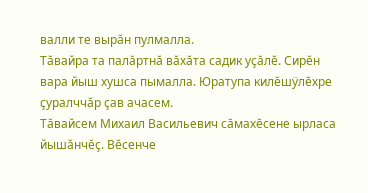валли те вырăн пулмалла.
Тăвайра та палăртнă вăхăта садик уçăлĕ. Сирĕн вара йыш хушса пымалла. Юратупа килĕшÿлĕхре çуралччăр çав ачасем.
Тăвайсем Михаил Васильевич сăмахĕсене ырласа йышăнчĕç. Вĕсенче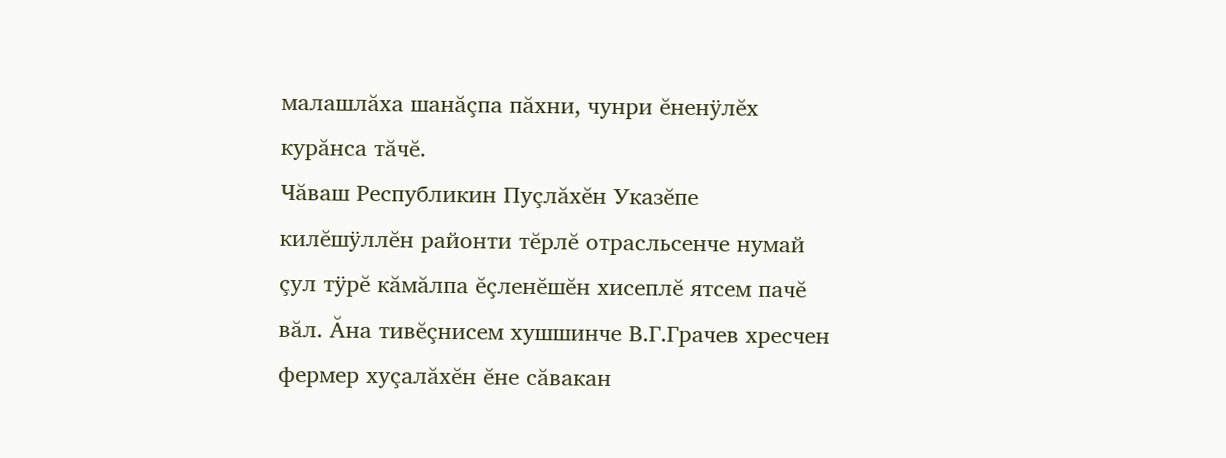малашлăха шанăçпа пăхни, чунри ĕненÿлĕх курăнса тăчĕ.
Чăваш Республикин Пуçлăхĕн Указĕпе килĕшÿллĕн районти тĕрлĕ отрасльсенче нумай çул тÿрĕ кăмăлпа ĕçленĕшĕн хисеплĕ ятсем пачĕ вăл. Ăна тивĕçнисем хушшинче В.Г.Грачев хресчен фермер хуçалăхĕн ĕне сăвакан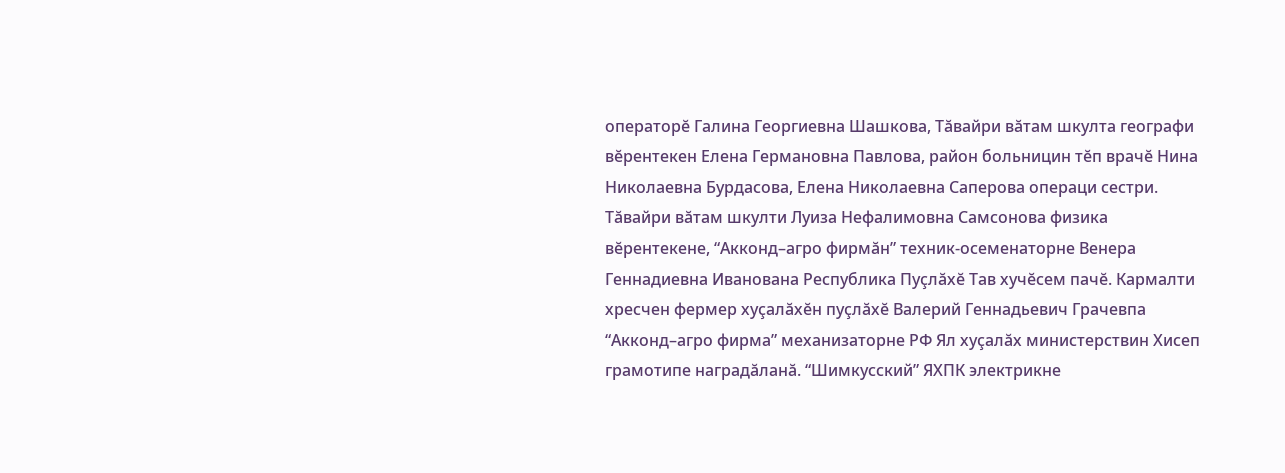операторĕ Галина Георгиевна Шашкова, Тăвайри вăтам шкулта географи вĕрентекен Елена Германовна Павлова, район больницин тĕп врачĕ Нина Николаевна Бурдасова, Елена Николаевна Саперова операци сестри. Тăвайри вăтам шкулти Луиза Нефалимовна Самсонова физика вĕрентекене, “Акконд–агро фирмăн” техник-осеменаторне Венера Геннадиевна Иванована Республика Пуçлăхĕ Тав хучĕсем пачĕ. Кармалти хресчен фермер хуçалăхĕн пуçлăхĕ Валерий Геннадьевич Грачевпа “Акконд–агро фирма” механизаторне РФ Ял хуçалăх министерствин Хисеп грамотипе наградăланă. “Шимкусский” ЯХПК электрикне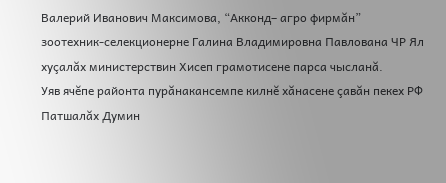Валерий Иванович Максимова, “Акконд– агро фирмăн” зоотехник-селекционерне Галина Владимировна Павлована ЧР Ял хуçалăх министерствин Хисеп грамотисене парса чысланă.
Уяв ячĕпе районта пурăнакансемпе килнĕ хăнасене çавăн пекех РФ Патшалăх Думин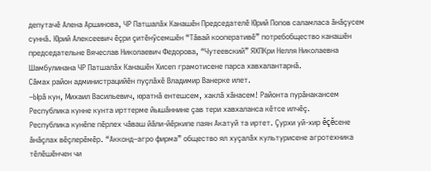депутачĕ Алена Аршинова, ЧР Патшалăх Канашĕн Председателĕ Юрий Попов саламласа ăнăçусем суннă. Юрий Алексеевич ĕçри çитĕнÿсемшĕн “Тăвай кооперативĕ” потребобщество канашĕн председательне Вячеслав Николаевич Федорова, “Чутеевский” ЯХПКри Нелля Николаевна Шамбулинана ЧР Патшалăх Канашĕн Хисеп грамотисене парса хавхалантарнă.
Сăмах район администрацийĕн пуçлăхĕ Владимир Ванерке илет.
–Ырă кун, Михаил Васильевич, юратнă ентешсем, хаклă хăнасем! Районта пурăнакансем Республика кунне кунта ирттерме йышăннине çав тери хавхаланса кĕтсе илчĕç.
Республика кунĕпе пĕрлех чăваш йăли-йĕркипе паян Акатуй та иртет. Çурхи уй-хир ĕçĕсене ăнăçлах вĕçлерĕмĕр. “Акконд–агро фирма” общество ял хуçалăх культурисене агротехника тĕлĕшĕнчен чи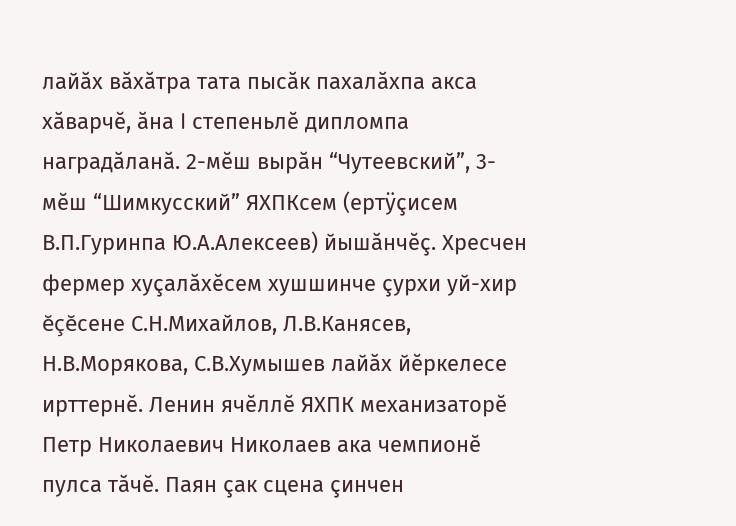лайăх вăхăтра тата пысăк пахалăхпа акса хăварчĕ, ăна I степеньлĕ дипломпа наградăланă. 2-мĕш вырăн “Чутеевский”, 3-мĕш “Шимкусский” ЯХПКсем (ертÿçисем В.П.Гуринпа Ю.А.Алексеев) йышăнчĕç. Хресчен фермер хуçалăхĕсем хушшинче çурхи уй-хир ĕçĕсене С.Н.Михайлов, Л.В.Канясев, Н.В.Морякова, С.В.Хумышев лайăх йĕркелесе ирттернĕ. Ленин ячĕллĕ ЯХПК механизаторĕ Петр Николаевич Николаев ака чемпионĕ пулса тăчĕ. Паян çак сцена çинчен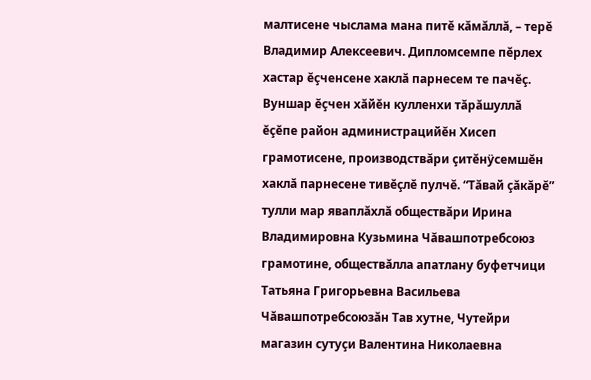малтисене чыслама мана питĕ кăмăллă, – терĕ Владимир Алексеевич. Дипломсемпе пĕрлех хастар ĕçченсене хаклă парнесем те пачĕç. Вуншар ĕçчен хăйĕн кулленхи тăрăшуллă ĕçĕпе район администрацийĕн Хисеп грамотисене, производствăри çитĕнÿсемшĕн хаклă парнесене тивĕçлĕ пулчĕ. “Тăвай çăкăрĕ” тулли мар яваплăхлă обществăри Ирина Владимировна Кузьмина Чăвашпотребсоюз грамотине, обществăлла апатлану буфетчици Татьяна Григорьевна Васильева Чăвашпотребсоюзăн Тав хутне, Чутейри магазин сутуçи Валентина Николаевна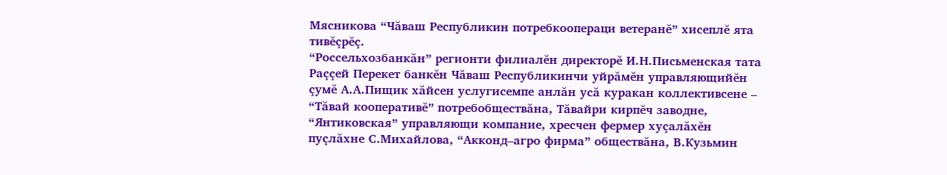Мясникова “Чăваш Республикин потребкоопераци ветеранĕ” хисеплĕ ята тивĕçрĕç.
“Россельхозбанкăн” регионти филиалĕн директорĕ И.Н.Письменская тата Раççей Перекет банкĕн Чăваш Республикинчи уйрăмĕн управляющийĕн çумĕ А.А.Пищик хăйсен услугисемпе анлăн усă куракан коллективсене – “Тăвай кооперативĕ” потребобществăна, Тăвайри кирпĕч заводне, “Янтиковская” управляющи компание, хресчен фермер хуçалăхĕн пуçлăхне С.Михайлова, “Акконд–агро фирма” обществăна, В.Кузьмин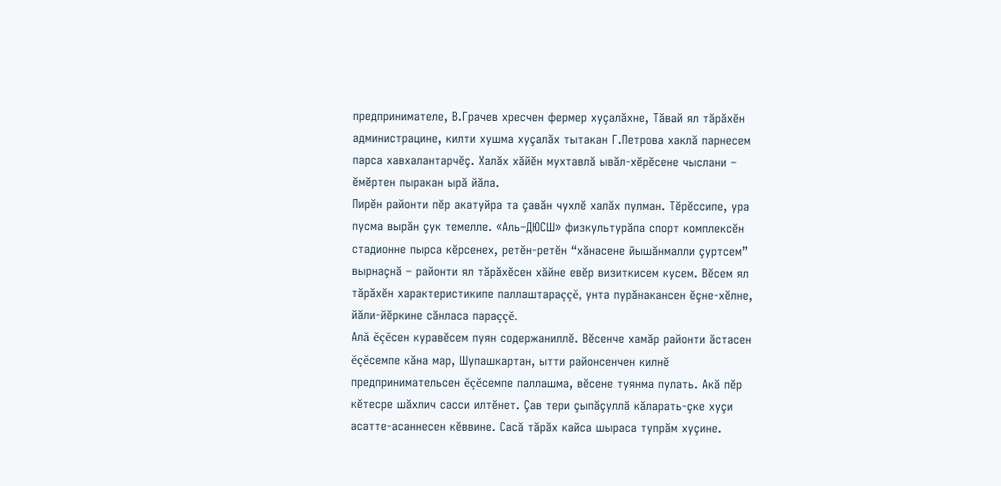предпринимателе, В.Грачев хресчен фермер хуçалăхне, Тăвай ял тăрăхĕн администрацине, килти хушма хуçалăх тытакан Г.Петрова хаклă парнесем парса хавхалантарчĕç. Халăх хăйĕн мухтавлă ывăл-хĕрĕсене чыслани – ĕмĕртен пыракан ырă йăла.
Пирĕн районти пĕр акатуйра та çавăн чухлĕ халăх пулман. Тĕрĕссипе, ура пусма вырăн çук темелле. «Аль–ДЮСШ» физкультурăпа спорт комплексĕн стадионне пырса кĕрсенех, ретĕн-ретĕн “хăнасене йышăнмалли çуртсем” вырнаçнă – районти ял тăрăхĕсен хăйне евĕр визиткисем кусем. Вĕсем ял тăрăхĕн характеристикипе паллаштараççĕ, унта пурăнакансен ĕçне-хĕлне, йăли-йĕркине сăнласа параççĕ.
Алă ĕçĕсен куравĕсем пуян содержаниллĕ. Вĕсенче хамăр районти ăстасен ĕçĕсемпе кăна мар, Шупашкартан, ытти районсенчен килнĕ предпринимательсен ĕçĕсемпе паллашма, вĕсене туянма пулать. Акă пĕр кĕтесре шăхлич сасси илтĕнет. Çав тери çыпăçуллă кăларать-çке хуçи асатте-асаннесен кĕввине. Сасă тăрăх кайса шыраса тупрăм хуçине.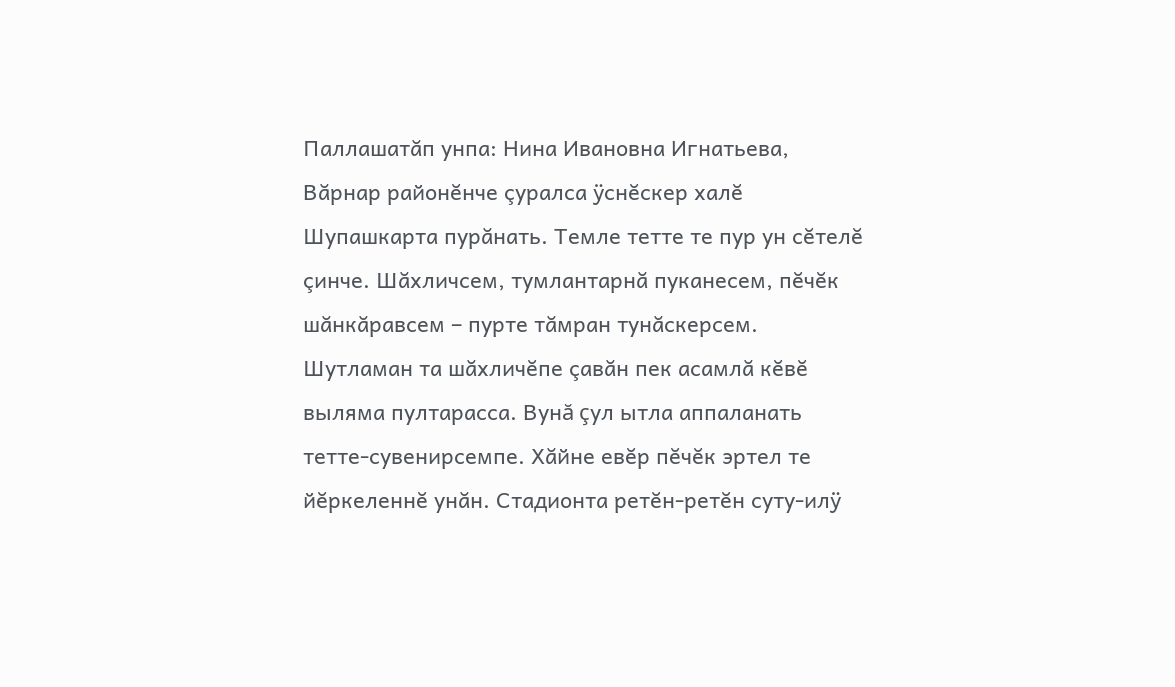Паллашатăп унпа: Нина Ивановна Игнатьева, Вăрнар районĕнче çуралса ÿснĕскер халĕ Шупашкарта пурăнать. Темле тетте те пур ун сĕтелĕ çинче. Шăхличсем, тумлантарнă пуканесем, пĕчĕк шăнкăравсем – пурте тăмран тунăскерсем. Шутламан та шăхличĕпе çавăн пек асамлă кĕвĕ выляма пултарасса. Вунă çул ытла аппаланать тетте-сувенирсемпе. Хăйне евĕр пĕчĕк эртел те йĕркеленнĕ унăн. Стадионта ретĕн-ретĕн суту-илÿ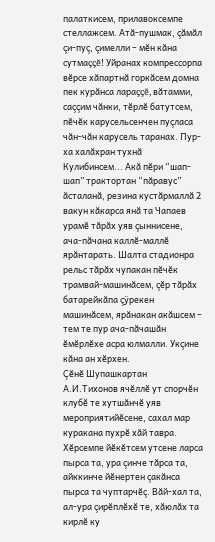палаткисем, прилавоксемпе стеллажсем. Атă-пушмак, çăмăл çи-пуç, çимелли – мĕн кăна сутмаççĕ! Уйранах компрессорпа вĕрсе хăпартнă горкăсем домна пек курăнса лараççĕ, вăтамми, саççим чăнки, тĕрлĕ батутсем, пĕчĕк карусельсенчен пуçласа чăн-чăн карусель таранах. Пур-ха халăхран тухнă Кулибинсем... Акă пĕри “шап-шап” трактортан “пăравус” ăсталанă, резина кустăрмаллă 2 вакун кăкарса янă та Чапаев урамĕ тăрăх уяв çыннисене, ача-пăчана каллĕ-маллĕ ярăнтарать. Шалта стадионра рельс тăрăх чупакан пĕчĕк трамвай-машинăсем, çĕр тăрăх батарейкăпа çÿрекен машинăсем, ярăнакан акăшсем – тем те пур ача-пăчашăн ĕмĕрлĕхе асра юлмалли. Укçине кăна ан хĕрхен.
Çĕнĕ Шупашкартан А.И.Тихонов ячĕллĕ ут спорчĕн клубĕ те хутшăнчĕ уяв мероприятийĕсене, сахал мар куракана пухрĕ хăй тавра. Хĕрсемпе йĕкĕтсем утсене ларса пырса та, ура çинче тăрса та, айккинче йĕнертен çакăнса пырса та чуптарчĕç. Вăй-хал та, ал-ура çирĕплĕхĕ те, хăюлăх та кирлĕ ку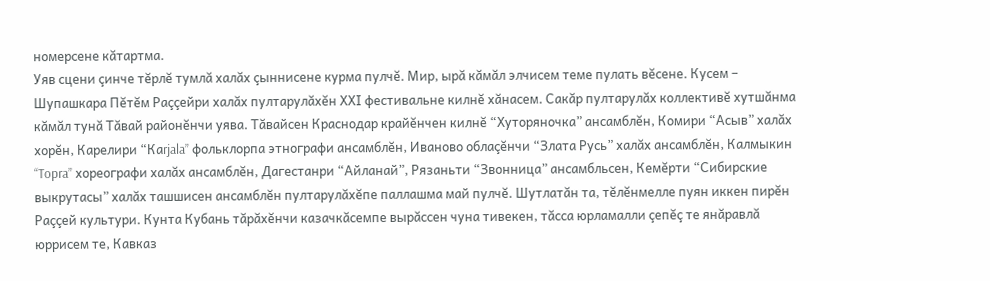номерсене кăтартма.
Уяв сцени çинче тĕрлĕ тумлă халăх çыннисене курма пулчĕ. Мир, ырă кăмăл элчисем теме пулать вĕсене. Кусем – Шупашкара Пĕтĕм Раççейри халăх пултарулăхĕн ХХI фестивальне килнĕ хăнасем. Сакăр пултарулăх коллективĕ хутшăнма кăмăл тунă Тăвай районĕнчи уява. Тăвайсен Краснодар крайĕнчен килнĕ “Хуторяночка” ансамблĕн, Комири “Асыв” халăх хорĕн, Карелири “Каrjala” фольклорпа этнографи ансамблĕн, Иваново облаçĕнчи “Злата Русь” халăх ансамблĕн, Калмыкин “Topra” хореографи халăх ансамблĕн, Дагестанри “Айланай”, Рязаньти “Звонница” ансамбльсен, Кемĕрти “Сибирские выкрутасы” халăх ташшисен ансамблĕн пултарулăхĕпе паллашма май пулчĕ. Шутлатăн та, тĕлĕнмелле пуян иккен пирĕн Раççей культури. Кунта Кубань тăрăхĕнчи казачкăсемпе вырăссен чуна тивекен, тăсса юрламалли çепĕç те янăравлă юррисем те, Кавказ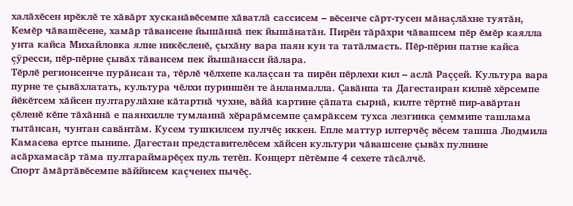халăхĕсен ирĕклĕ те хăвăрт хусканăвĕсемпе хăватлă сассисем – вĕсенче сăрт-тусен мăнаçлăхне туятăн, Кемĕр чăвашĕсене, хамăр тăвансене йышăннă пек йышăнатăн. Пирĕн тăрăхри чăвашсем пĕр ĕмĕр каялла унта кайса Михайловка ялне никĕсленĕ, çыхăну вара паян кун та татăлмасть. Пĕр-пĕрин патне кайса çÿресси, пĕр-пĕрне çывăх тăвансем пек йышăнасси йăлара.
Тĕрлĕ регионсенче пурăнсан та, тĕрлĕ чĕлхепе калаçсан та пирĕн пĕрлехи кил – аслă Раççей. Культура вара пурне те çывăхлатать, культура чĕлхи пуриншĕн те ăнланмалла. Çавăнпа та Дагестанран килнĕ хĕрсемпе йĕкĕтсем хăйсен пултарулăхне кăтартнă чухне, вăйă картине çăпата сырнă, килте тĕртнĕ пир-авăртан çĕленĕ кĕпе тăхăннă е паянхилле тумланнă хĕрарăмсемпе çамрăксем тухса лезгинка çеммипе ташлама тытăнсан, чунтан савăнтăм. Кусем тушкилсем пулчĕç иккен. Епле маттур илтерчĕç вĕсем ташша Людмила Камасева ертсе пынипе. Дагестан представителĕсем хăйсен культури чăвашсене çывăх пулнине асăрхамасăр тăма пултараймарĕçех пуль тетĕп. Концерт пĕтĕмпе 4 сехете тăсăлчĕ.
Спорт ăмăртăвĕсемпе вăййисем каçченех пычĕç.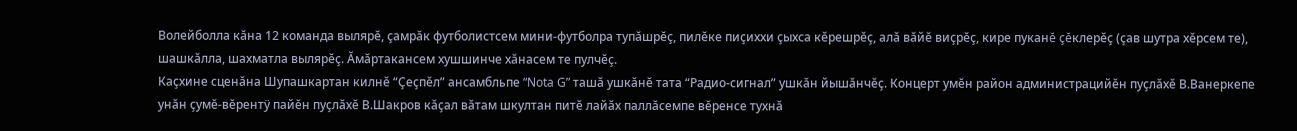Волейболла кăна 12 команда вылярĕ, çамрăк футболистсем мини-футболра тупăшрĕç, пилĕке пиçиххи çыхса кĕрешрĕç, алă вăйĕ виçрĕç, кире пуканĕ çĕклерĕç (çав шутра хĕрсем те), шашкăлла, шахматла вылярĕç. Ăмăртакансем хушшинче хăнасем те пулчĕç.
Каçхине сценăна Шупашкартан килнĕ “Çеçпĕл” ансамбльпе “Nota G” ташă ушкăнĕ тата “Радио-сигнал” ушкăн йышăнчĕç. Концерт умĕн район администрацийĕн пуçлăхĕ В.Ванеркепе унăн çумĕ-вĕрентÿ пайĕн пуçлăхĕ В.Шакров кăçал вăтам шкултан питĕ лайăх паллăсемпе вĕренсе тухнă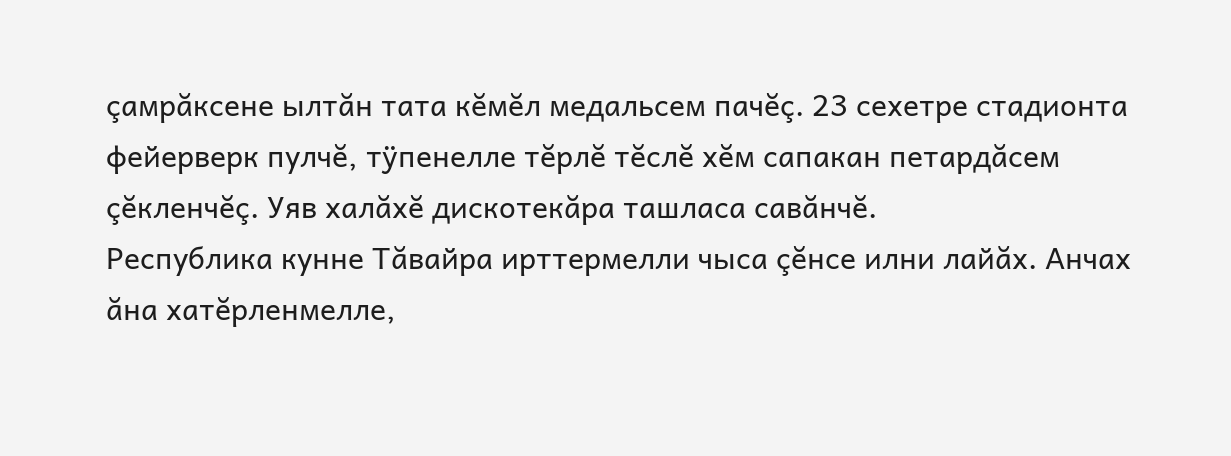çамрăксене ылтăн тата кĕмĕл медальсем пачĕç. 23 сехетре стадионта фейерверк пулчĕ, тÿпенелле тĕрлĕ тĕслĕ хĕм сапакан петардăсем çĕкленчĕç. Уяв халăхĕ дискотекăра ташласа савăнчĕ.
Республика кунне Тăвайра ирттермелли чыса çĕнсе илни лайăх. Анчах ăна хатĕрленмелле,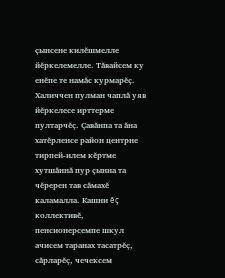çынсене килĕшмелле йĕркелемелле. Тăвайсем ку енĕпе те намăс курмарĕç. Халиччен пулман чаплă уяв йĕркелесе ирттерме пултарчĕç. Çавăнпа та ăна хатĕрленсе район центрне тирпей-илем кĕртме хутшăннă пур çынна та чĕререн тав сăмахĕ каламалла. Кашни ĕç коллективĕ, пенсионерсемпе шкул ачисем таранах тасатрĕç, сăрларĕç, чечексем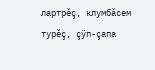лартрĕç, клумбăсем турĕç, çÿп-çапа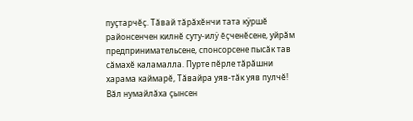пуçтарчĕç. Тăвай тăрăхĕнчи тата кÿршĕ районсенчен килнĕ суту-илÿ ĕçченĕсене, уйрăм предпринимательсене, спонсорсене пысăк тав сăмахĕ каламалла. Пурте пĕрле тăрăшни харама каймарĕ, Тăвайра уяв-тăк уяв пулчĕ! Вăл нумайлăха çынсен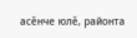асĕнче юлĕ, районта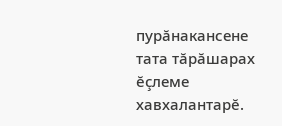пурăнакансене тата тăрăшарах ĕçлеме хавхалантарĕ.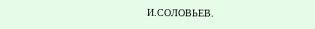И.СОЛОВЬЕВ.